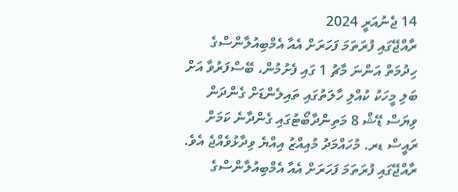14 ޖެނުއަރީ 2024
ރާއްޖޭގައި ފުރަތަމަ ފަހަރަށް އެއާ އެމްބިއުލާންސްގެ ހިދުމަތް އަންނަ މާޗު 1 ގައި ފެށުމުން، ބޭސްފަރުވާ އަށް ބަލި މީހަކު ކުއްލި ހާލަތުގައި ތައިލެންޑަށް ގެންދަން ވިޔަސް ޑޭޝް 8 މަތިންދާބޯޓުގައި ގެންދާނެ ކަމަށް ރައީސް ޑރ. މުހައްމަދު މުއިއްޒު އިއްޔެ ވިދާޅުވެއްޖެ އެވެ.
ރާއްޖޭގައި ފުރަތަމަ ފަހަރަށް އެއާ އެމްބިއުލާންސްގެ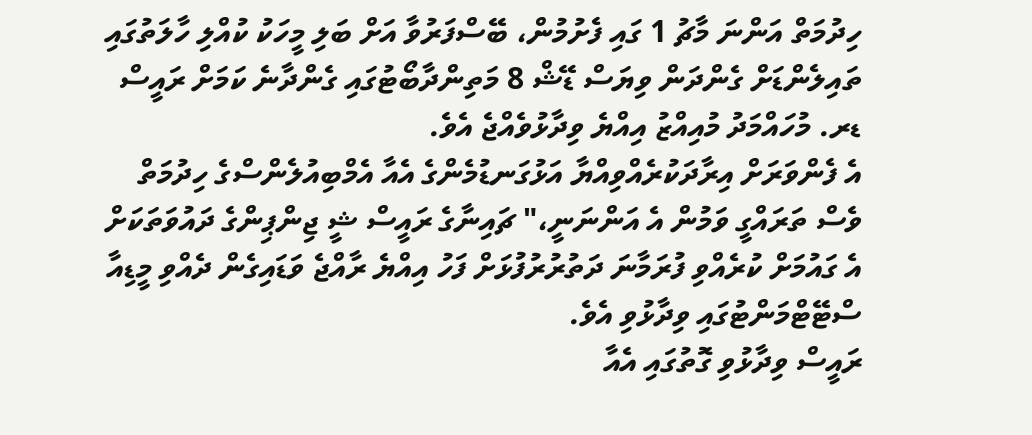ހިދުމަތް އަންނަ މާޗު 1 ގައި ފެށުމުން، ބޭސްފަރުވާ އަށް ބަލި މީހަކު ކުއްލި ހާލަތުގައި ތައިލެންޑަށް ގެންދަން ވިޔަސް ޑޭޝް 8 މަތިންދާބޯޓުގައި ގެންދާނެ ކަމަށް ރައީސް ޑރ. މުހައްމަދު މުއިއްޒު އިއްޔެ ވިދާޅުވެއްޖެ އެވެ.
އެ ފެންވަރަށް އިރާދަކުރެއްވިއްޔާ އަޅުގަނޑުމެންގެ އެއާ އެމްބިއުލެންސްގެ ހިދުމަތް ވެސް ތަރައްގީ ވަމުން އެ އަންނަނީ،" ޗައިނާގެ ރައީސް ޝީ ޖިންޕިންގެ ދައުވަތަކަށް އެ ގައުމަށް ކުރެއްވި ފުރަމާނަ ދަތުރުރުފުޅަށް ފަހު އިއްޔެ ރާއްޖެ ވަޑައިގެން ދެއްވި މީޑިއާ ސްޓޭޓްމަންޓުގައި ވިދާޅުވި އެވެ.
ރައީސް ވިދާޅުވި ގޮތުގައި އެއާ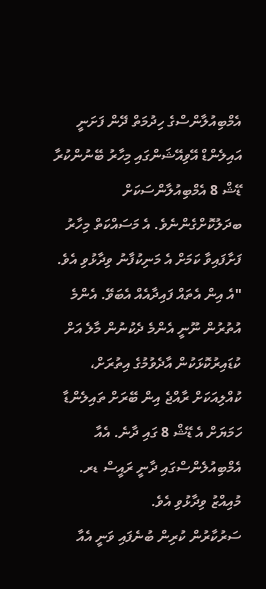އެމްބިއުލާންސްގެ ހިދުމަތް ދޭން ފަށަނީ އައިލެންޑް އޭވިއޭޝަންގައި މިހާރު ބޭނުންކުރާ ޑޭޝް 8 އެމްބިއުލާންސަކަށް ބދަލުކޮށްގެންނެވެ. އެ މަސައްކަތް މިހާރު ފަށާފައިވާ ކަމަށް އެ މަނިކުފާނު ވިދާޅުވި އެވެ.
"އެ އިން އެތައް ފައިދާއެއް އެބަވޭ. އެންމެ އުތުރުން ނޫނީ އެންމެ ދެކުނުން މާލެ އަށް ކުޑައިރުކޮޅަކުން އާދެވުމުގެ އިތުރަށް، ކުއްލިއަކަށް ރާއްޖެ އިން ބޭރަށް ތައިލެންޑާ ހަމަޔަށް އެ ޑޭޝް 8 ގައި ދާނެ. އެއާ އެމްބިއުލެންސްގައި ދާނީ ރައީސް ޑރ. މުއިއްޒު ވިދާޅުވި އެވެ.
ސަރުކާރުން ކުރިން ބުނެފައި ވަނީ އެއާ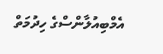އެމްބިއުލާންސްގެ ހިދުމަތް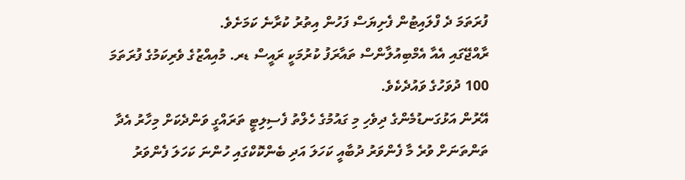ފުރަތަމަ ދެ ފްލައިޓުން ފެށިޔަސް ފަހުން އިތުރު ކުރާނެ ކަމަށެވެ.
ރާއްޖޭގައި އެއާ އެމްބިއުލާންސް ތައާރަފު ކުރުމަކީ ރައީސް ޑރ. މުއިއްޒުގެ ވެރިކަމުގެ ފުރަތަމަ 100 ދުވަހުގެ ވައުދެކެވެ.
އޭރުން އަޅުގަނޑުމެންގެ ދިވެހި މި ގައުމުގެ ހެލްތު ފެސިލިޓީ ތަރައްގީ ވަންދެކަށް މިހާރު އެދާ ތަންތަނަށް ވުރެ މާ ފެންވަރު ދުބާއީ ކަހަލަ އަދި ބެންކޮކްގައި ހުންނަ ކަހަލަ ފެންވަރު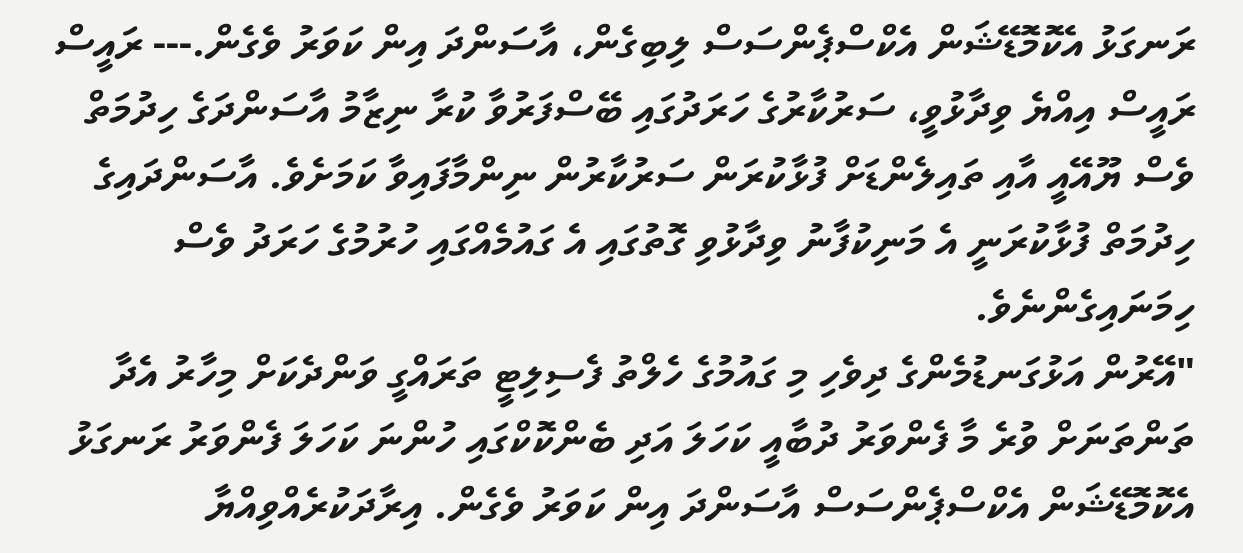ރަނގަޅު އެކޮމޮޑޭޝަން އެކްސްޕެންސަސް ލިބިގެން، އާސަންދަ އިން ކަވަރު ވެގެން.--- ރައީސް
ރައީސް އިއްޔެ ވިދާޅުވީ، ސަރުކާރުގެ ހަރަދުގައި ބޭސްފަރުވާ ކުރާ ނިޒާމު އާސަންދަގެ ހިދުމަތް ވެސް ޔޫއޭއީ އާއި ތައިލެންޑަށް ފުޅާކުރަން ސަރުކާރުން ނިންމާފައިވާ ކަމަށެވެ. އާސަންދައިގެ ހިދުމަތް ފުޅާކުރަނީ އެ މަނިކުފާނު ވިދާޅުވި ގޮތުގައި އެ ގައުމެއްގައި ހުރުމުގެ ހަރަދު ވެސް ހިމަނައިގެންނެވެ.
"އޭރުން އަޅުގަނޑުމެންގެ ދިވެހި މި ގައުމުގެ ހެލްތު ފެސިލިޓީ ތަރައްގީ ވަންދެކަށް މިހާރު އެދާ ތަންތަނަށް ވުރެ މާ ފެންވަރު ދުބާއީ ކަހަލަ އަދި ބެންކޮކްގައި ހުންނަ ކަހަލަ ފެންވަރު ރަނގަޅު އެކޮމޮޑޭޝަން އެކްސްޕެންސަސް އާސަންދަ އިން ކަވަރު ވެގެން. އިރާދަކުރެއްވިއްޔާ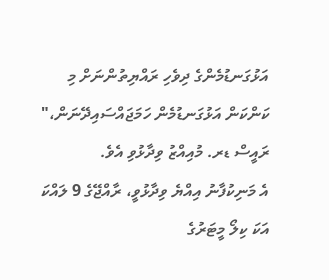އަޅުގަނޑުމެންގެ ދިވެހި ރައްޔިތުންނަށް މި ކަންކަން އަޅުގަނޑުމެން ހަމަޖައްސައިދޭނަން،" ރައީސް ޑރ. މުއިއްޒު ވިދާޅުވި އެވެ.
އެ މަނިކުފާނު އިއްޔެ ވިދާޅުވީ، ރާއްޖޭގެ 9 ލައްކަ އަކަ ކިލޯ މީޓަރުގެ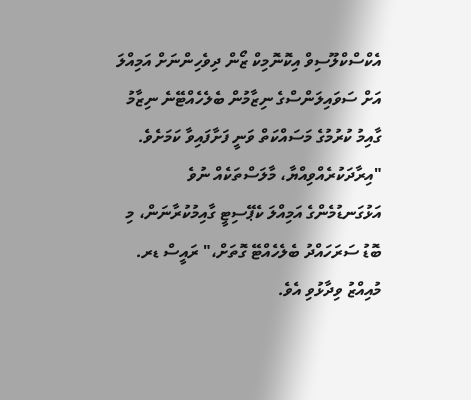އެކްސްކްލޫސިވް އިކޮނޮމިކް ޒޯން ދިވެހިންނަށް އަމިއްލަ އަށް ސަވައިލަންސްގެ ނިޒާމުން ބެލެހެއްޓޭނެ ނިޒާމު ގާއިމު ކުރުމުގެ މަސައްކަތް ވަނީ ފަށާފައިވާ ކަމަށެވެ.
"އިރާދަކުރެއްވިއްޔާ، މާލަސްތަކެއް ނުވެ އަޅުގަނޑުމެންގެ އަމިއްލަ ކެޕޭސިޓީ ގާއިމުކުރާނަން، މި ބޮޑު ސަރަހައްދު ބެލެހެއްޓޭ ގޮތަށް،" ރައީސް ޑރ. މުއިއްޒު ވިދާޅުވި އެވެ.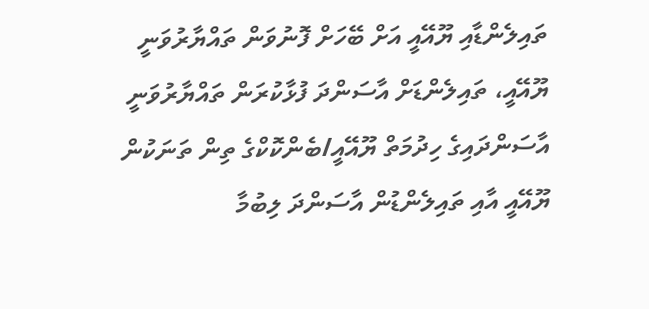ތައިލެންޑާއި ޔޫއޭއީ އަށް ބޭހަށް ފޮނުވަން ތައްޔާރުވަނީ
ޔޫއޭއީ، ތައިލެންޑަށް އާސަންދަ ފުޅާކުރަން ތައްޔާރުވަނީ
އާސަންދައިގެ ހިދުމަތް ޔޫއޭއީ/ބެންކޮކްގެ ތިން ތަނަކުން
ޔޫއޭއީ އާއި ތައިލެންޑުން އާސަންދަ ލިބުމާ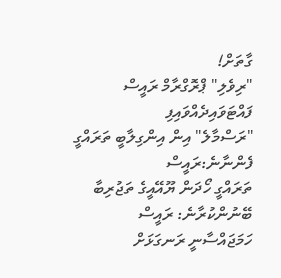ގާތަށް!
"ރިވެލި" ޕްރޮގްރާމް ރައީސް ފައްޓަވައިދެއްވައިފި
"ރަސްމާލެ" އިން އިންގިލާބީ ތަރައްގީ ފެންނާނެ:ރައީސް
ތަރައްގީ ހޯދަން ޔޫއޭއީގެ ތަޖުރިބާ ބޭނުންކުރާނެ: ރައީސް
ހަމަޖައްސާނީ ރަނގަޅަށް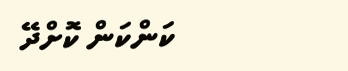ކަންކަން ކޮށްދޭ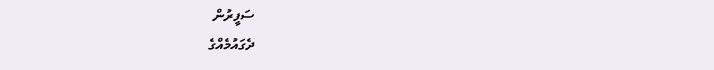ސަފީރުން
ދެގައުމެއްގެ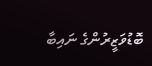ބޮޑުވަޒީރުންގެ ނައިބާ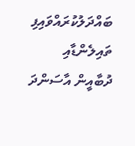ބައްދަލުކުރައްވައިފި
ތައިލެންޑާއި ދުބާއީން އާސަންދަ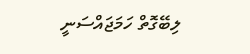ލިބޭގޮތް ހަމަޖައްސަނީ